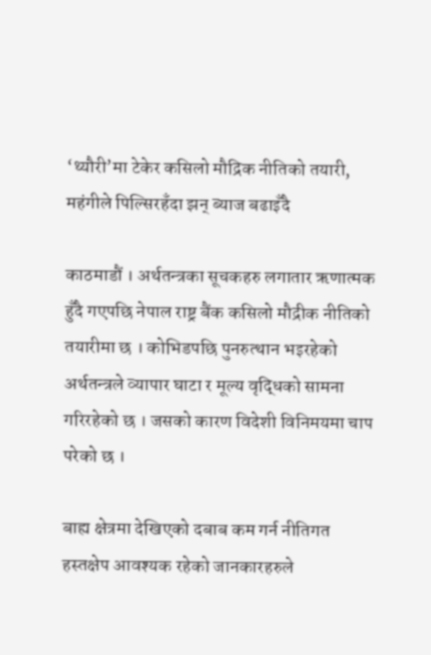‘थ्यौरी’मा टेकेर कसिलो मौद्रिक नीतिको तयारी, महंगीले पिल्सिरहँदा झन् ब्याज बढाइँदै

काठमाडौं । अर्थतन्त्रका सूचकहरु लगातार ऋणात्मक हुँदै गएपछि नेपाल राष्ट्र बैंक कसिलो मौद्रीक नीतिको तयारीमा छ । कोभिडपछि पुनरुत्थान भइरहेको अर्थतन्त्रले व्यापार घाटा र मूल्य वृद्धिको सामना गरिरहेको छ । जसको कारण विदेशी विनिमयमा चाप परेको छ ।

बाह्य क्षेत्रमा देखिएको दबाब कम गर्न नीतिगत हस्तक्षेप आवश्यक रहेको जानकारहरुले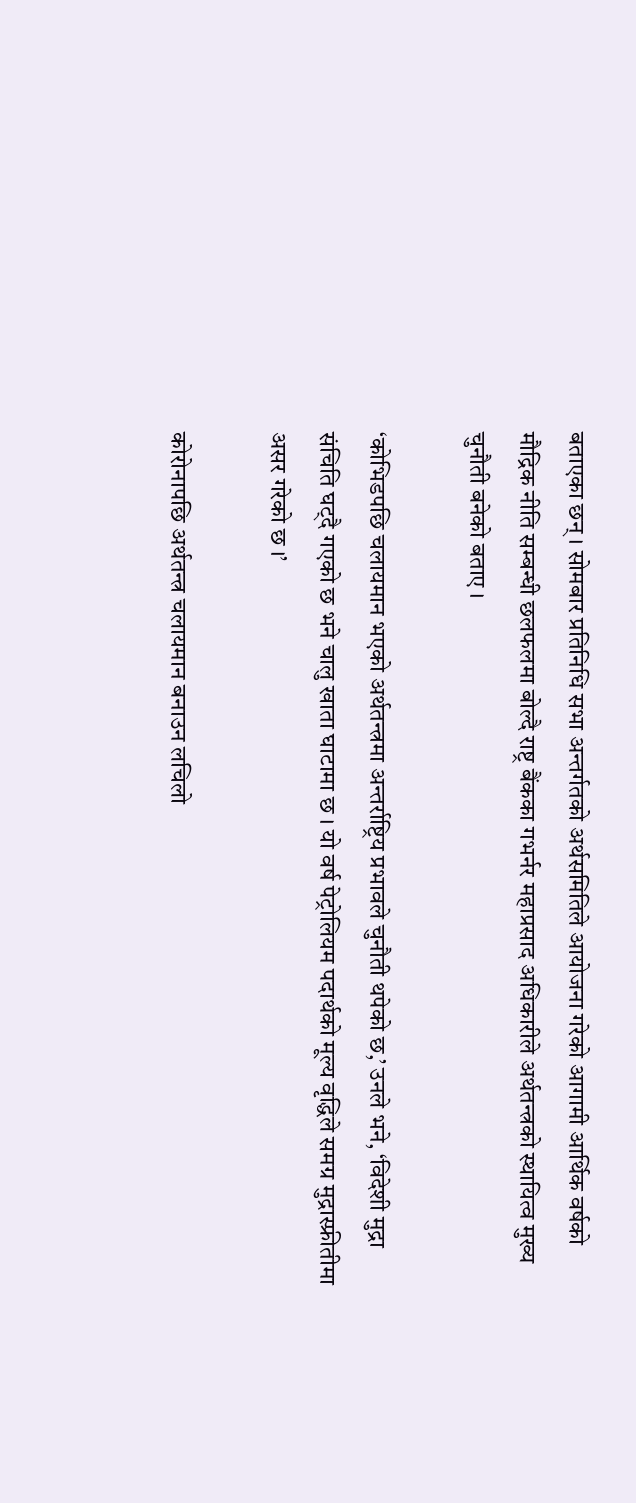बताएका छन् । सोमबार प्रतिनिधि सभा अन्तर्गतको अर्थसमितिले आयोजना गरेको आगामी आर्थिक वर्षको मौद्रिक नीति सम्बन्धी छलफलमा बोल्दै राष्ट्र बैंकका गभर्नर महाप्रसाद अधिकारीले अर्थतन्त्रको स्थायित्व मुख्य चुनौती बनेको बताए ।

‘कोभिडपछि चलायमान भएको अर्थतन्त्रमा अन्तर्राष्ट्रिय प्रभावले चुनौती थपेको छ,’ उनले भने, ‘विदेशी मुद्रा संचिति घट्दै गएको छ भने चालु खाता घाटामा छ । यो वर्ष पेट्रोलियम पदार्थको मूल्य वृद्धिले समग्र मुद्रास्फ्रीतीमा असर गरेको छ ।’

कोरोनापछि अर्थतन्त्र चलायमान बनाउन लचिलो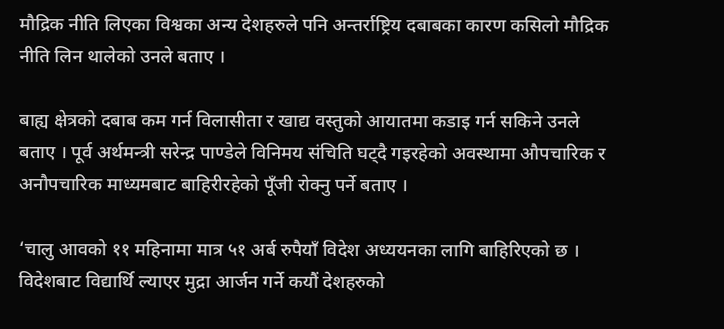मौद्रिक नीति लिएका विश्वका अन्य देशहरुले पनि अन्तर्राष्ट्रिय दबाबका कारण कसिलो मौद्रिक नीति लिन थालेको उनले बताए ।

बाह्य क्षेत्रको दबाब कम गर्न विलासीता र खाद्य वस्तुको आयातमा कडाइ गर्न सकिने उनले बताए । पूर्व अर्थमन्त्री सरेन्द्र पाण्डेले विनिमय संचिति घट्दै गइरहेको अवस्थामा औपचारिक र अनौपचारिक माध्यमबाट बाहिरीरहेको पूँजी रोक्नु पर्ने बताए ।

‘चालु आवको ११ महिनामा मात्र ५१ अर्ब रुपैयाँ विदेश अध्ययनका लागि बाहिरिएको छ । विदेशबाट विद्यार्थि ल्याएर मुद्रा आर्जन गर्ने कयौं देशहरुको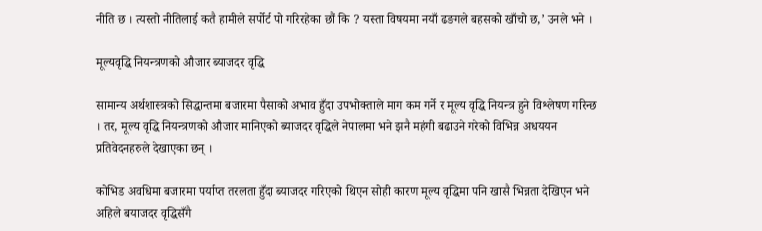नीति छ । त्यस्तो नीतिलाई कतै हामीले सर्पोर्ट पो गरिरहेका छौं कि ? यस्ता विषयमा नयाँ ढङगले बहसको खाँचो छ,’ उनले भने ।

मूल्यवृद्धि नियन्त्रणको औजार ब्याजदर वृद्धि

सामान्य अर्थशास्त्रको सिद्धान्तमा बजारमा पैसाको अभाव हुँदा उपभोक्ताले माग कम गर्ने र मूल्य वृद्धि नियन्त्र हुने विश्लेषण गरिन्छ । तर, मूल्य वृद्धि नियन्त्रणको औजार मानिएको ब्याजदर वृद्धिले नेपालमा भने झनै महंगी बढाउने गरेको विभिन्न अधययन प्रतिवेदनहरुले देखाएका छन् ।

कोभिड अवधिमा बजारमा पर्याप्त तरलता हुँदा ब्याजदर गरिएको थिएन सोही कारण मूल्य वृद्धिमा पनि खासै भिन्नता देखिएन भने अहिले बयाजदर वृद्धिसँगै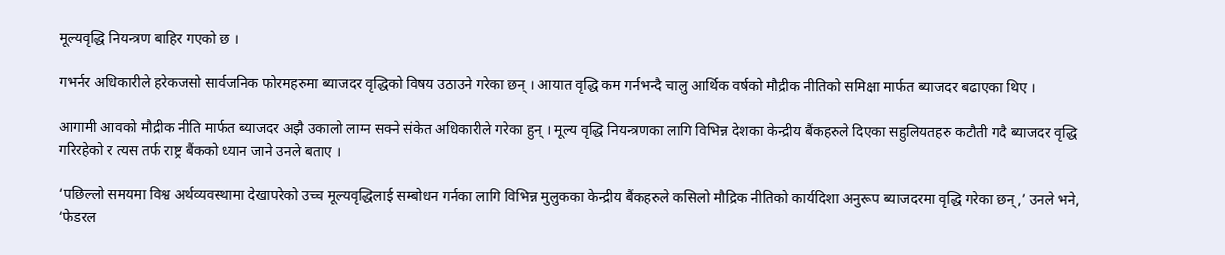मूल्यवृद्धि नियन्त्रण बाहिर गएको छ ।

गभर्नर अधिकारीले हरेकजसो सार्वजनिक फोरमहरुमा ब्याजदर वृद्धिको विषय उठाउने गरेका छन् । आयात वृद्धि कम गर्नभन्दै चालु आर्थिक वर्षको मौद्रीक नीतिको समिक्षा मार्फत ब्याजदर बढाएका थिए ।

आगामी आवको मौद्रीक नीति मार्फत ब्याजदर अझै उकालो लाग्न सक्ने संकेत अधिकारीले गरेका हुन् । मूल्य वृद्धि नियन्त्रणका लागि विभिन्न देशका केन्द्रीय बैंकहरुले दिएका सहुलियतहरु कटौती गदै ब्याजदर वृद्धि गरिरहेको र त्यस तर्फ राष्ट्र बैंकको ध्यान जाने उनले बताए ।

‘पछिल्लो समयमा विश्व अर्थव्यवस्थामा देखापरेको उच्च मूल्यवृद्धिलाई सम्बोधन गर्नका लागि विभिन्न मुलुकका केन्द्रीय बैंकहरुले कसिलो मौद्रिक नीतिको कार्यदिशा अनुरूप ब्याजदरमा वृद्धि गरेका छन्,’ उनले भने, ‘फेडरल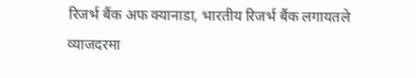रिजर्भ बैंक अफ क्यानाडा, भारतीय रिजर्भ बैंक लगायतले व्याजदरमा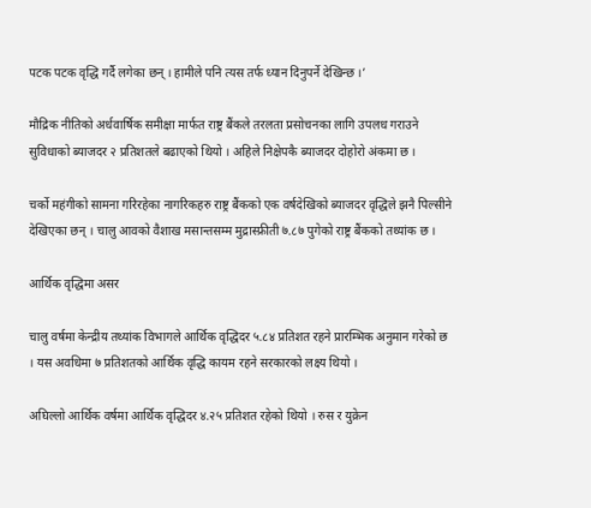पटक पटक वृद्धि गर्दै लगेका छन् । हामीले पनि त्यस तर्फ ध्यान दिनुपर्ने देखिन्छ ।’

मौद्रिक नीतिको अर्धवार्षिक समीक्षा मार्फत राष्ट्र बैंकले तरलता प्रसोचनका लागि उपलध गराउने सुविधाको ब्याजदर २ प्रतिशतले बढाएको थियो । अहिले निक्षेपकै ब्याजदर दोहोरो अंकमा छ ।

चर्को महंगीको सामना गरिरहेका नागरिकहरु राष्ट्र बैंकको एक वर्षदेखिको ब्याजदर वृद्धिले झनै पिल्सीने देखिएका छन् । चालु आवको वैशाख मसान्तसम्म मुद्रास्फ्रीती ७.८७ पुगेको राष्ट्र बैंकको तथ्यांक छ ।

आर्थिक वृद्धिमा असर

चालु वर्षमा केन्द्रीय तथ्यांक विभागले आर्थिक वृद्धिदर ५.८४ प्रतिशत रहने प्रारम्भिक अनुमान गरेको छ । यस अवधिमा ७ प्रतिशतको आर्थिक वृद्धि कायम रहने सरकारको लक्ष्य थियो ।

अघिल्लो आर्थिक वर्षमा आर्थिक वृद्धिदर ४.२५ प्रतिशत रहेको थियो । रुस र युक्रेन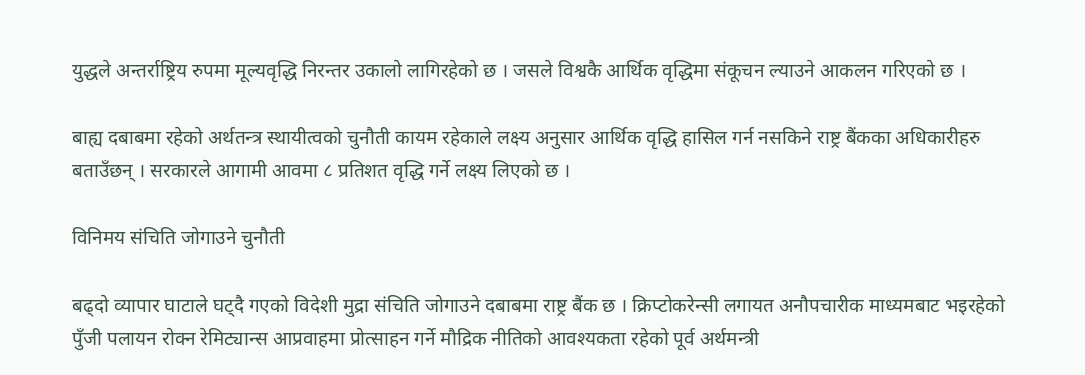युद्धले अन्तर्राष्ट्रिय रुपमा मूल्यवृद्धि निरन्तर उकालो लागिरहेको छ । जसले विश्वकै आर्थिक वृद्धिमा संकूचन ल्याउने आकलन गरिएको छ ।

बाह्य दबाबमा रहेको अर्थतन्त्र स्थायीत्वको चुनौती कायम रहेकाले लक्ष्य अनुसार आर्थिक वृद्धि हासिल गर्न नसकिने राष्ट्र बैंकका अधिकारीहरु बताउँछन् । सरकारले आगामी आवमा ८ प्रतिशत वृद्धि गर्ने लक्ष्य लिएको छ ।

विनिमय संचिति जोगाउने चुनौती

बढ्दो व्यापार घाटाले घट्दै गएको विदेशी मुद्रा संचिति जोगाउने दबाबमा राष्ट्र बैंक छ । क्रिप्टोकरेन्सी लगायत अनौपचारीक माध्यमबाट भइरहेको पुँजी पलायन रोक्न रेमिट्यान्स आप्रवाहमा प्रोत्साहन गर्ने मौद्रिक नीतिको आवश्यकता रहेको पूर्व अर्थमन्त्री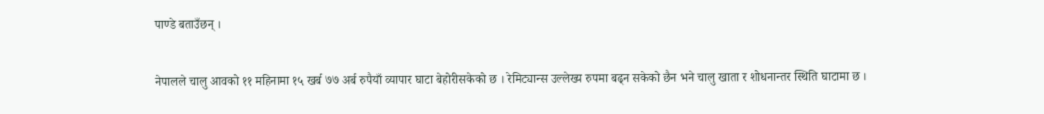पाण्डे बताउँछन् ।

नेपालले चालु आवको ११ महिनामा १५ खर्ब ७७ अर्ब रुपैयाँ व्यापार घाटा बेहोरीसकेको छ । रेमिट्यान्स उल्लेख्य रुपमा बढ्न सकेको छैन भने चालु खाता र शोधनान्तर स्थिति घाटामा छ ।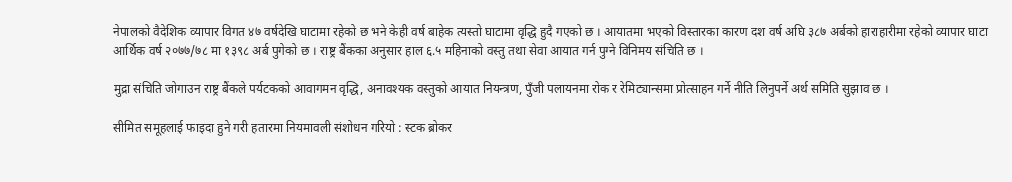नेपालको वैदेशिक व्यापार विगत ४७ वर्षदेखि घाटामा रहेको छ भने केही वर्ष बाहेक त्यस्तो घाटामा वृद्धि हुदै गएको छ । आयातमा भएको विस्तारका कारण दश वर्ष अघि ३८७ अर्बको हाराहारीमा रहेको व्यापार घाटा आर्थिक वर्ष २०७७/७८ मा १३९८ अर्ब पुगेको छ । राष्ट्र बैंकका अनुसार हाल ६.५ महिनाको वस्तु तथा सेवा आयात गर्न पुग्ने विनिमय संचिति छ ।

मुद्रा संचिति जोगाउन राष्ट्र बैंकले पर्यटकको आवागमन वृद्धि, अनावश्यक वस्तुको आयात नियन्त्रण, पुँजी पलायनमा रोक र रेमिट्यान्समा प्रोत्साहन गर्ने नीति लिनुपर्ने अर्थ समिति सुझाव छ ।

सीमित समूहलाई फाइदा हुने गरी हतारमा नियमावली संशोधन गरियो : स्टक ब्रोकर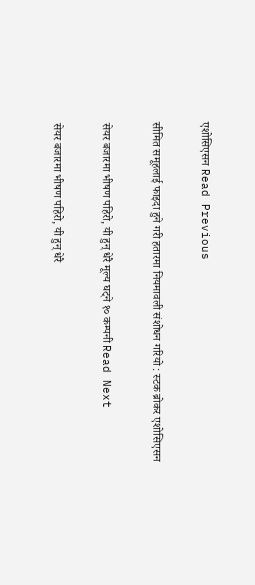एशोसिएसन Read Previous

सीमित समूहलाई फाइदा हुने गरी हतारमा नियमावली संशोधन गरियो : स्टक ब्रोकर एशोसिएसन

सेयर बजारमा भीषण पहिरो, यी हुन् धेरै मूल्य घट्ने १० कम्पनी Read Next

सेयर बजारमा भीषण पहिरो, यी हुन् धेरै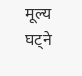मूल्य घट्ने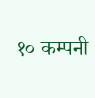१० कम्पनी